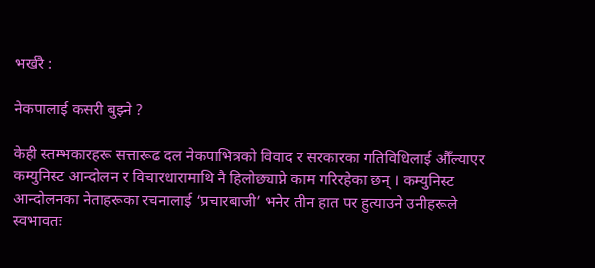भर्खरै :

नेकपालाई कसरी बुझ्ने ?

केही स्तम्भकारहरू सत्तारूढ दल नेकपाभित्रको विवाद र सरकारका गतिविधिलाई औँल्याएर कम्युनिस्ट आन्दोलन र विचारधारामाथि नै हिलोछ्याप्ने काम गरिरहेका छन् । कम्युनिस्ट आन्दोलनका नेताहरूका रचनालाई ‘प्रचारबाजी’ भनेर तीन हात पर हुत्याउने उनीहरूले स्वभावतः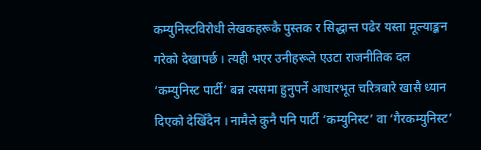कम्युनिस्टविरोधी लेखकहरूकै पुस्तक र सिद्धान्त पढेर यस्ता मूल्याङ्कन गरेको देखापर्छ । त्यही भएर उनीहरूले एउटा राजनीतिक दल ‘कम्युनिस्ट पार्टी’ बन्न त्यसमा हुनुपर्ने आधारभूत चरित्रबारे खासै ध्यान दिएको देखिँदैन । नामैले कुनै पनि पार्टी ‘कम्युनिस्ट’ वा ‘गैरकम्युनिस्ट’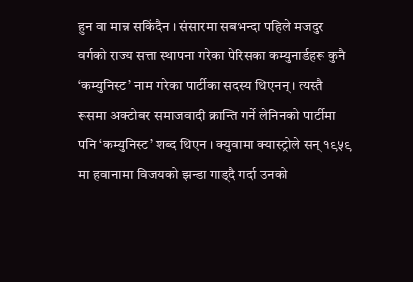हुन वा मान्न सकिंदैन । संसारमा सबभन्दा पहिले मजदुर वर्गको राज्य सत्ता स्थापना गरेका पेरिसका कम्युनार्डहरू कुनै ‘कम्युनिस्ट’ नाम गरेका पार्टीका सदस्य थिएनन् । त्यस्तै रूसमा अक्टोबर समाजवादी क्रान्ति गर्ने लेनिनको पार्टीमा पनि ‘कम्युनिस्ट’ शब्द थिएन । क्युवामा क्यास्ट्रोले सन् १९५९ मा हवानामा विजयको झन्डा गाड्दै गर्दा उनको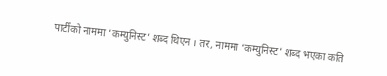पार्टीको नाममा ‘कम्युनिस्ट’ शब्द थिएन । तर, नाममा ‘कम्युनिस्ट’ शब्द भएका कति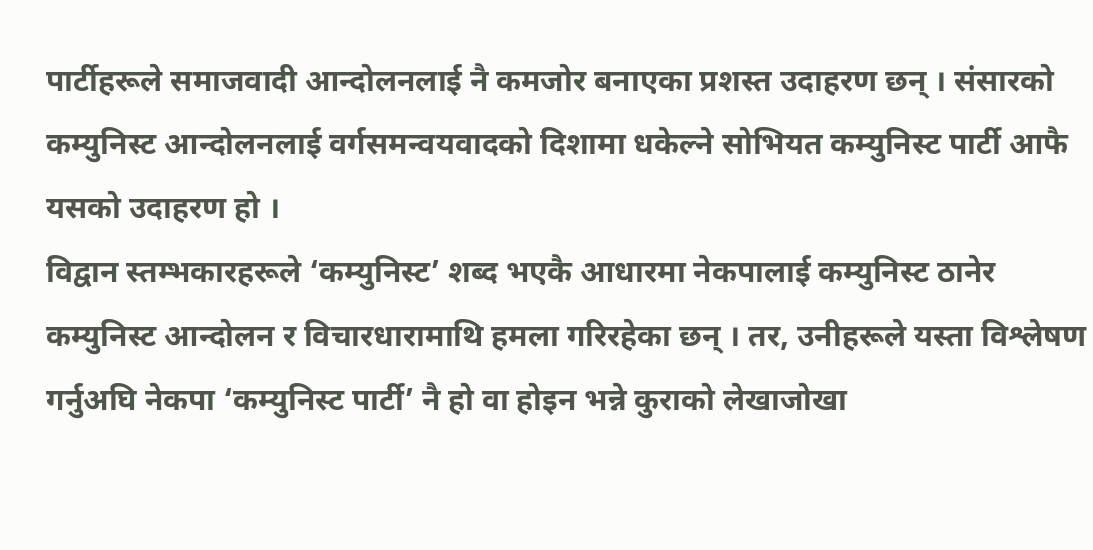पार्टीहरूले समाजवादी आन्दोलनलाई नै कमजोर बनाएका प्रशस्त उदाहरण छन् । संसारको कम्युनिस्ट आन्दोलनलाई वर्गसमन्वयवादको दिशामा धकेल्ने सोभियत कम्युनिस्ट पार्टी आफै यसको उदाहरण हो ।
विद्वान स्तम्भकारहरूले ‘कम्युनिस्ट’ शब्द भएकै आधारमा नेकपालाई कम्युनिस्ट ठानेर कम्युनिस्ट आन्दोलन र विचारधारामाथि हमला गरिरहेका छन् । तर, उनीहरूले यस्ता विश्लेषण गर्नुअघि नेकपा ‘कम्युनिस्ट पार्टी’ नै हो वा होइन भन्ने कुराको लेखाजोखा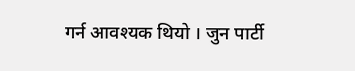गर्न आवश्यक थियो । जुन पार्टी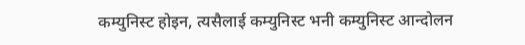कम्युनिस्ट होइन, त्यसैलाई कम्युनिस्ट भनी कम्युनिस्ट आन्दोलन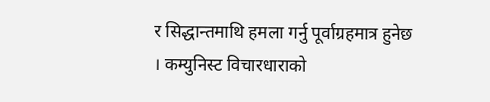र सिद्धान्तमाथि हमला गर्नु पूर्वाग्रहमात्र हुनेछ । कम्युनिस्ट विचारधाराको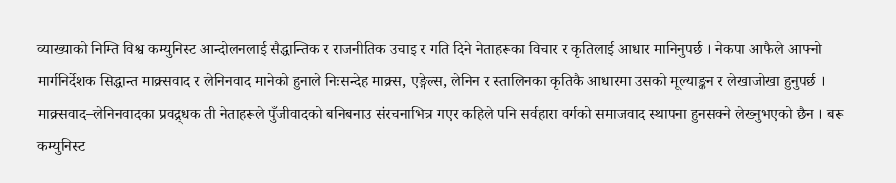व्याख्याको निम्ति विश्व कम्युनिस्ट आन्दोलनलाई सैद्धान्तिक र राजनीतिक उचाइ र गति दिने नेताहरूका विचार र कृतिलाई आधार मानिनुपर्छ । नेकपा आफैले आफ्नो मार्गनिर्देशक सिद्धान्त माक्र्सवाद र लेनिनवाद मानेको हुनाले निःसन्देह माक्र्स, एङ्गेल्स, लेनिन र स्तालिनका कृतिकै आधारमा उसको मूल्याङ्कन र लेखाजोखा हुनुपर्छ । माक्र्सवाद–लेनिनवादका प्रवद्र्धक ती नेताहरूले पुँजीवादको बनिबनाउ संरचनाभित्र गएर कहिले पनि सर्वहारा वर्गको समाजवाद स्थापना हुनसक्ने लेख्नुभएको छैन । बरू कम्युनिस्ट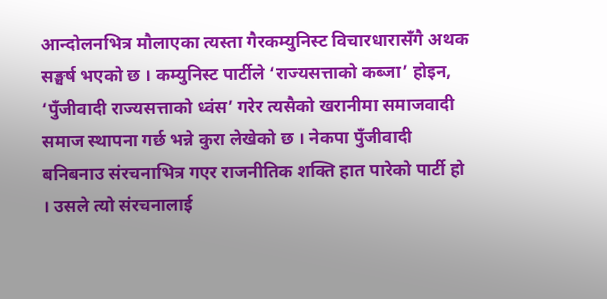आन्दोलनभित्र मौलाएका त्यस्ता गैरकम्युनिस्ट विचारधारासँगै अथक सङ्घर्ष भएको छ । कम्युनिस्ट पार्टीले ‘राज्यसत्ताको कब्जा’ होइन, ‘पुँजीवादी राज्यसत्ताको ध्वंस’ गरेर त्यसैको खरानीमा समाजवादी समाज स्थापना गर्छ भन्ने कुरा लेखेको छ । नेकपा पुँजीवादी बनिबनाउ संरचनाभित्र गएर राजनीतिक शक्ति हात पारेको पार्टी हो । उसले त्यो संरचनालाई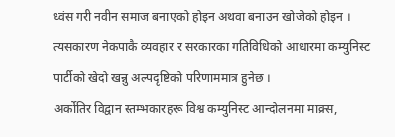ध्वंस गरी नवीन समाज बनाएको होइन अथवा बनाउन खोजेको होइन । त्यसकारण नेकपाकै व्यवहार र सरकारका गतिविधिको आधारमा कम्युनिस्ट पार्टीको खेदो खन्नु अल्पदृष्टिको परिणाममात्र हुनेछ ।
अर्कोतिर विद्वान स्तम्भकारहरू विश्व कम्युनिस्ट आन्दोलनमा माक्र्स,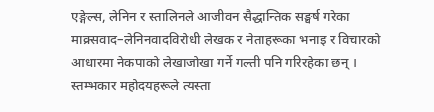एङ्गेल्स, लेनिन र स्तालिनले आजीवन सैद्धान्तिक सङ्घर्ष गरेका माक्र्सवाद–लेनिनवादविरोधी लेखक र नेताहरूका भनाइ र विचारको आधारमा नेकपाको लेखाजोखा गर्ने गल्ती पनि गरिरहेका छन् । स्तम्भकार महोदयहरूले त्यस्ता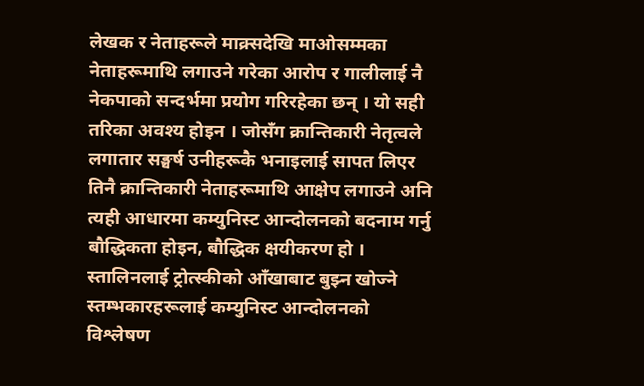लेखक र नेताहरूले माक्र्सदेखि माओसम्मका नेताहरूमाथि लगाउने गरेका आरोप र गालीलाई नै नेकपाको सन्दर्भमा प्रयोग गरिरहेका छन् । यो सही तरिका अवश्य होइन । जोसँग क्रान्तिकारी नेतृत्वले लगातार सङ्घर्ष उनीहरूकै भनाइलाई सापत लिएर तिनै क्रान्तिकारी नेताहरूमाथि आक्षेप लगाउने अनि त्यही आधारमा कम्युनिस्ट आन्दोलनको बदनाम गर्नु बौद्धिकता होइन, बौद्धिक क्षयीकरण हो । स्तालिनलाई ट्रोत्स्कीको आँखाबाट बुझ्न खोज्ने स्तम्भकारहरूलाई कम्युनिस्ट आन्दोलनको विश्लेषण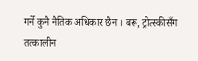गर्ने कुनै नैतिक अधिकार छैन । बरू, ट्रोत्स्कीसँग तत्कालीन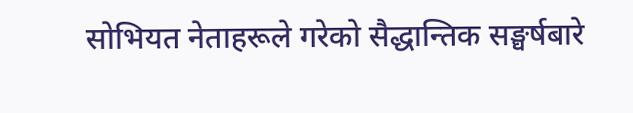सोभियत नेताहरूले गरेको सैद्धान्तिक सङ्घर्षबारे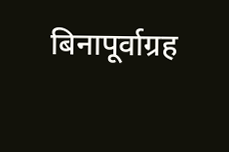बिनापूर्वाग्रह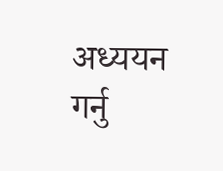अध्ययन गर्नु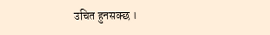उचित हुनसक्छ ।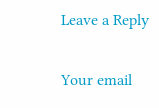Leave a Reply

Your email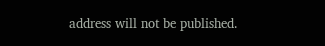address will not be published.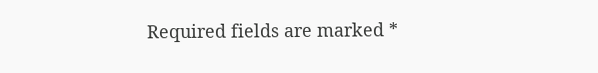Required fields are marked *